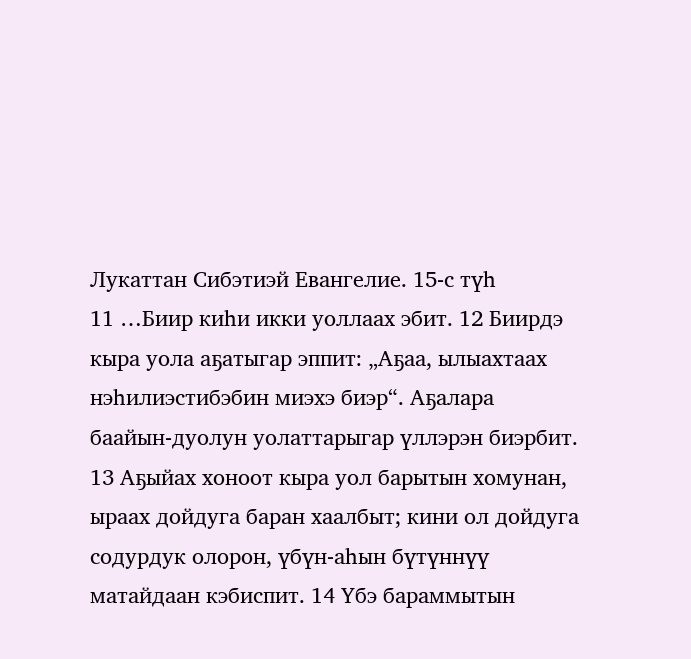Лукаттан Сибэтиэй Евангелие. 15-с түһ
11 …Биир киһи икки уоллаах эбит. 12 Биирдэ кыра уола аҕатыгар эппит: „Аҕаа, ылыахтаах нэһилиэстибэбин миэхэ биэр“. Аҕалара баайын-дуолун уолаттарыгар үллэрэн биэрбит.
13 Аҕыйах хоноот кыра уол барытын хомунан, ыраах дойдуга баран хаалбыт; кини ол дойдуга содурдук олорон, үбүн-аһын бүтүннүү матайдаан кэбиспит. 14 Үбэ бараммытын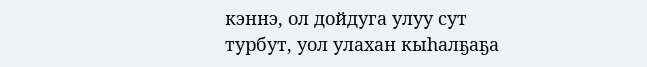кэннэ, ол дойдуга улуу сут турбут, уол улахан кыһалҕаҕа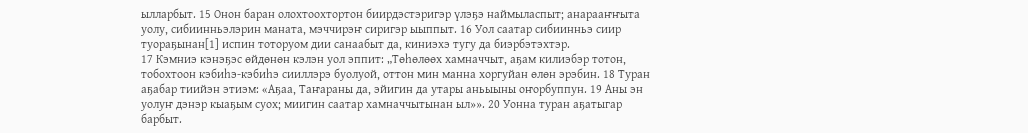ылларбыт. 15 Онон баран олохтоохтортон биирдэстэригэр үлэҕэ наймыласпыт; анарааҥҥыта уолу, сибиинньэлэрин маната, мэччирэҥ сиригэр ыыппыт. 16 Уол саатар сибиинньэ сиир туораҕынан[1] испин тоторуом дии санаабыт да, киниэхэ тугу да биэрбэтэхтэр.
17 Кэмниэ кэнэҕэс өйдөнөн кэлэн уол эппит: „Төһөлөөх хамначчыт, аҕам килиэбэр тотон, тобохтоон кэбиһэ-кэбиһэ сииллэрэ буолуой, оттон мин манна хоргуйан өлөн эрэбин. 18 Туран аҕабар тиийэн этиэм: «Аҕаа, Таҥараны да, эйигин да утары аньыыны оҥорбуппун. 19 Аны эн уолуҥ дэнэр кыаҕым суох; миигин саатар хамначчытынан ыл»». 20 Уонна туран аҕатыгар барбыт.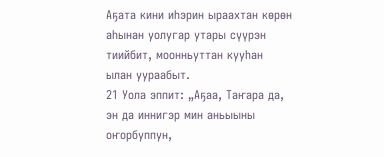Аҕата кини иһэрин ыраахтан көрөн аһынан уолугар утары сүүрэн тиийбит, моонньуттан кууһан ылан уураабыт.
21 Уола эппит: „Аҕаа, Таҥара да, эн да иннигэр мин аньыыны оҥорбуппун,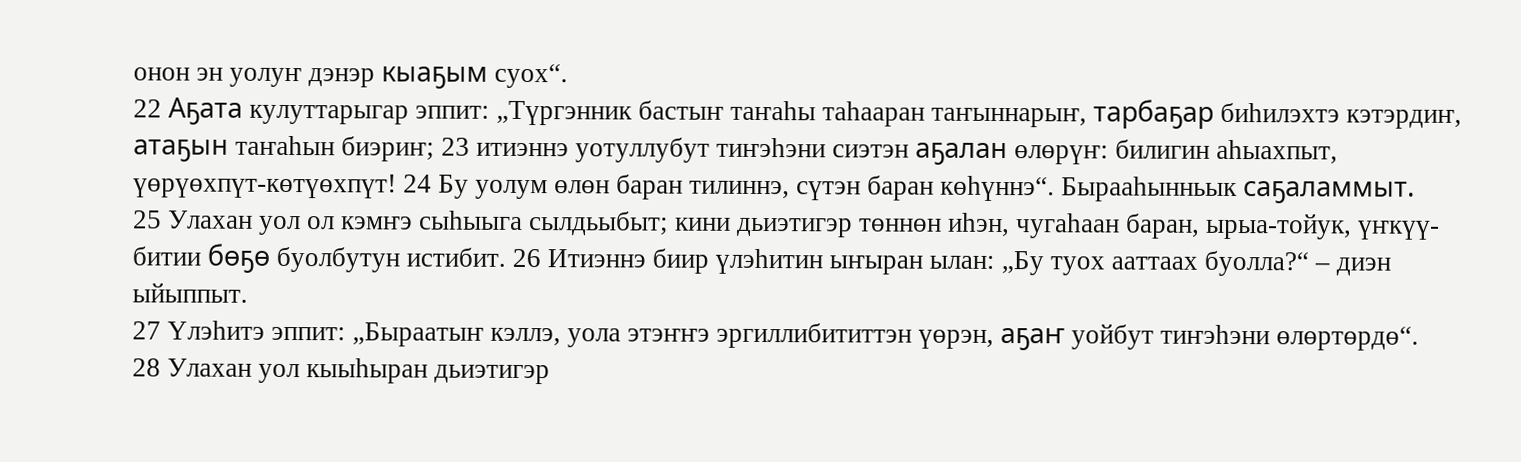онон эн уолуҥ дэнэр кыаҕым суох“.
22 Аҕата кулуттарыгар эппит: „Түргэнник бастыҥ таҥаһы таһааран таҥыннарыҥ, тарбаҕар биһилэхтэ кэтэрдиҥ, атаҕын таҥаһын биэриҥ; 23 итиэннэ уотуллубут тиҥэһэни сиэтэн аҕалан өлөрүҥ: билигин аһыахпыт, үөрүөхпүт-көтүөхпүт! 24 Бу уолум өлөн баран тилиннэ, сүтэн баран көһүннэ“. Бырааһынньык саҕаламмыт.
25 Улахан уол ол кэмҥэ сыһыыга сылдьыбыт; кини дьиэтигэр төннөн иһэн, чугаһаан баран, ырыа-тойук, үҥкүү-битии бөҕө буолбутун истибит. 26 Итиэннэ биир үлэһитин ыҥыран ылан: „Бу туох ааттаах буолла?“ – диэн ыйыппыт.
27 Үлэһитэ эппит: „Быраатыҥ кэллэ, уола этэҥҥэ эргиллибититтэн үөрэн, аҕаҥ уойбут тиҥэһэни өлөртөрдө“.
28 Улахан уол кыыһыран дьиэтигэр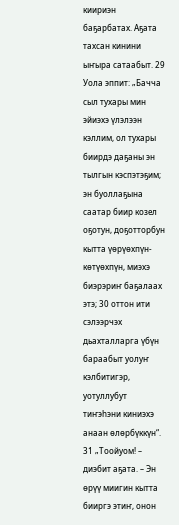киириэн баҕарбатах. Аҕата тахсан кинини ыҥыра сатаабыт. 29 Уола эппит: „Бачча сыл тухары мин эйиэхэ үлэлээн кэллим, ол тухары биирдэ даҕаны эн тылгын кэспэтэҕим; эн буоллаҕына саатар биир козел оҕотун, доҕотторбун кытта үөрүөхпүн-көтүөхпүн, миэхэ биэрэриҥ баҕалаах этэ; 30 оттон ити сэлээрчэх дьахталларга үбүн бараабыт уолуҥ кэлбитигэр, уотуллубут тиҥэһэни киниэхэ анаан өлөрбүккүн“.
31 „Тоойуом! – диэбит аҕата. – Эн өрүү миигин кытта бииргэ этиҥ, онон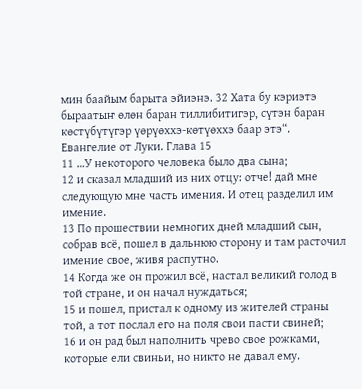мин баайым барыта эйиэнэ. 32 Хата бу кэриэтэ быраатыҥ өлөн баран тиллибитигэр, сүтэн баран көстүбүтүгэр үөрүөххэ-көтүөххэ баар этэ“.
Евангелие от Луки. Глава 15
11 …У некоторого человека было два сына;
12 и сказал младший из них отцу: отче! дай мне следующую мне часть имения. И отец разделил им имение.
13 По прошествии немногих дней младший сын, собрав всё, пошел в дальнюю сторону и там расточил имение свое, живя распутно.
14 Когда же он прожил всё, настал великий голод в той стране, и он начал нуждаться;
15 и пошел, пристал к одному из жителей страны той, а тот послал его на поля свои пасти свиней;
16 и он рад был наполнить чрево свое рожками, которые ели свиньи, но никто не давал ему.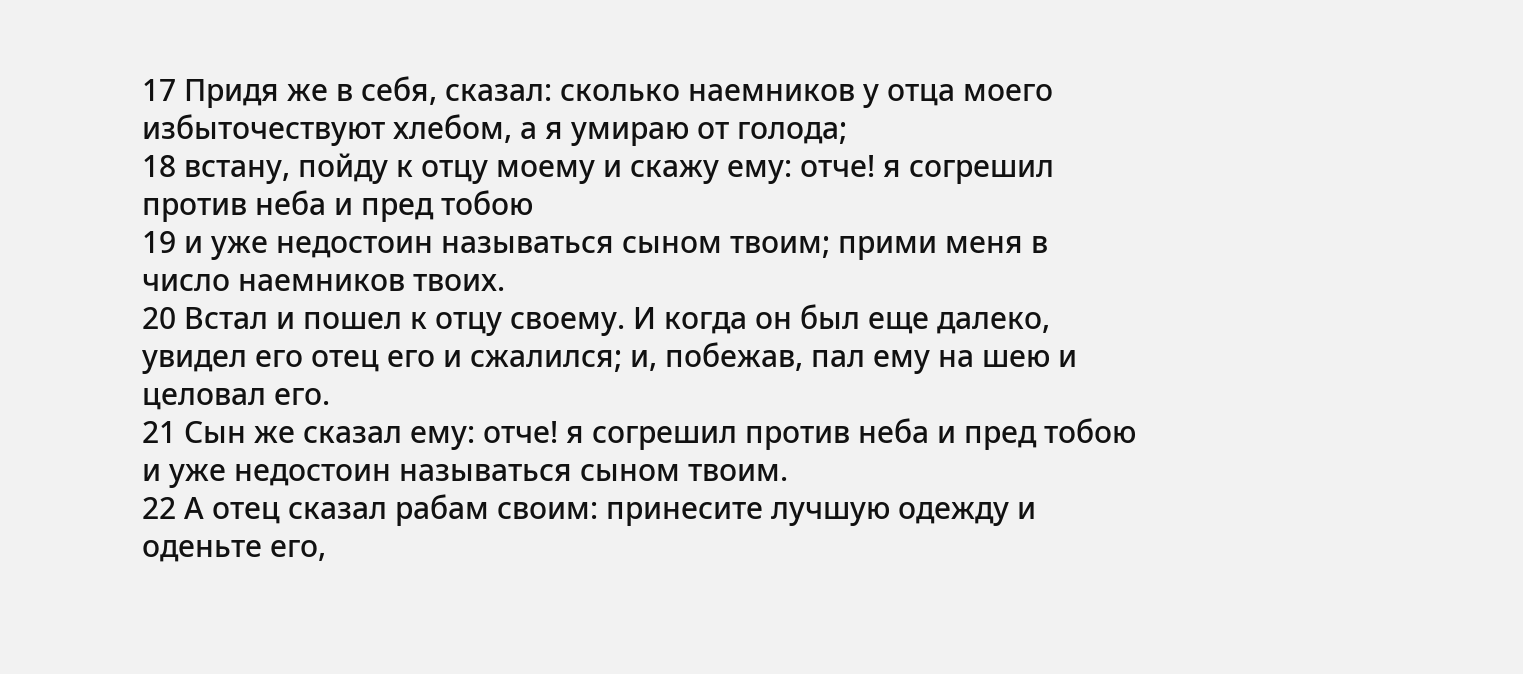17 Придя же в себя, сказал: сколько наемников у отца моего избыточествуют хлебом, а я умираю от голода;
18 встану, пойду к отцу моему и скажу ему: отче! я согрешил против неба и пред тобою
19 и уже недостоин называться сыном твоим; прими меня в число наемников твоих.
20 Встал и пошел к отцу своему. И когда он был еще далеко, увидел его отец его и сжалился; и, побежав, пал ему на шею и целовал его.
21 Сын же сказал ему: отче! я согрешил против неба и пред тобою и уже недостоин называться сыном твоим.
22 А отец сказал рабам своим: принесите лучшую одежду и оденьте его,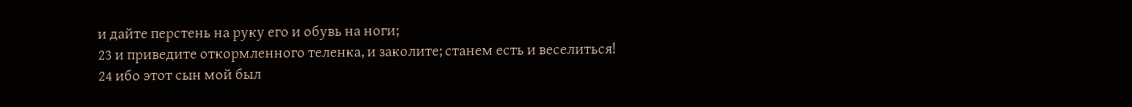и дайте перстень на руку его и обувь на ноги;
23 и приведите откормленного теленка, и заколите; станем есть и веселиться!
24 ибо этот сын мой был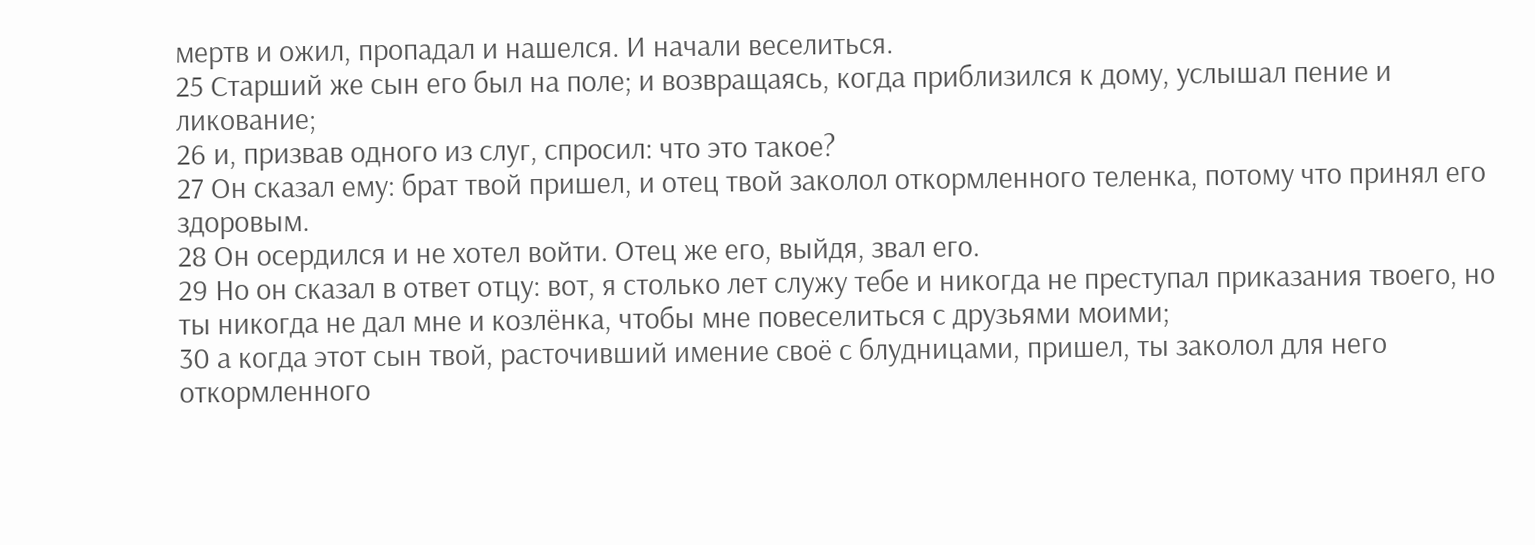мертв и ожил, пропадал и нашелся. И начали веселиться.
25 Старший же сын его был на поле; и возвращаясь, когда приблизился к дому, услышал пение и ликование;
26 и, призвав одного из слуг, спросил: что это такое?
27 Он сказал ему: брат твой пришел, и отец твой заколол откормленного теленка, потому что принял его здоровым.
28 Он осердился и не хотел войти. Отец же его, выйдя, звал его.
29 Но он сказал в ответ отцу: вот, я столько лет служу тебе и никогда не преступал приказания твоего, но ты никогда не дал мне и козлёнка, чтобы мне повеселиться с друзьями моими;
30 а когда этот сын твой, расточивший имение своё с блудницами, пришел, ты заколол для него откормленного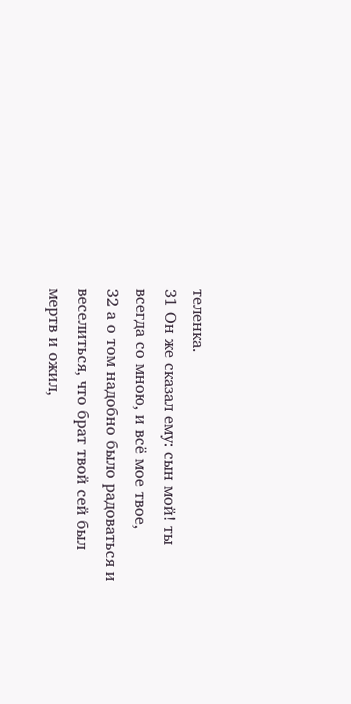теленка.
31 Он же сказал ему: сын мой! ты всегда со мною, и всё мое твое,
32 а о том надобно было радоваться и веселиться, что брат твой сей был мертв и ожил,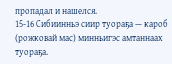пропадал и нашелся.
15-16 Сибиинньэ сиир туораҕа — кароб (рожковай мас) минньигэс амтаннаах туораҕа.